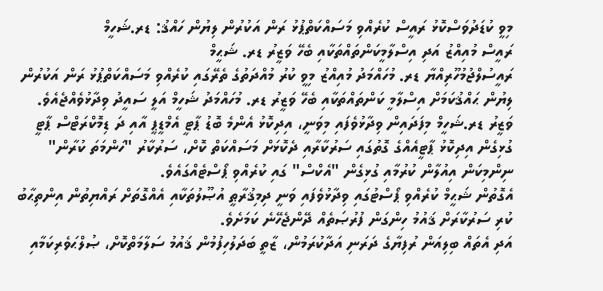މިވީ ކުޑަދުވަސްކޮޅު ރައީސް ކުރެއްވި މަސައްކަތްޕުޅު ރަން އަކުރުން ލިޔުން ހައްޤު: ޑރ.ޝަހީމް
ރައީސް މުއިއްޒު އަދި އިސްލާމީކަންތައްތަކާއި ބެހޭ ވަޒީރު ޑރ. ޝަޙީމް
ރައީސުލްޖުމުހޫރިއްޔާ ޑރ. މުހައްމަދު މުއިއްޒު މިވީ ކުރު މުއްދަތުގެ ތެރޭގައި ކުރެއްވި މަސައްކަތްޕުޅު ރަން އަކުރުން ލިޔުން ޙައްޤުކަމަށް އިސްލާމީ ކަންތައްތަކާއި ބެހޭ ވަޒީރު ޑރ. މުހައްމަދު ޝަހީމް އަލީ ސައީދު ވިދާޅުވެއްޖެއެވެ.
ވަޒީރު ޑރ.ޝަހީމް މިފަދައިން ވިދާޅުވެފައި މިވަނީ، އިދިކޮޅު އެންމެ ބޮޑު ޕާޓީ އެމްޑީޕީ އާއި ދަ ޑިމޮކްރަޓްސް ޕާޓީ ގުޅިގެން އިދިކޮޅު ޕާޓީއެއްގެ ގޮތުގައި ސަރުކާރާއި ދެކޮޅަށް މަސައްކަތް ކޮށް، ސަރުކާރު "ހަންމަތަ ކުރާން" ނިންމިކަން އިއުލާން ކުރުމާއި ގުޅިގެން "އެކްސް" ގައި ކުރެއްވި ޕޯސްޓެއްގައެވެ.
އެގޮތުން ޝަޙީމް ކުރެއްވި ޕޯސްޓުގައި ވިދާޅުވެފައި ވަނީ ދިމިޤުރާޠީ އުޞޫލުތަކާއި އެއްގޮތަށް ރައްޔިތުން އިންތިޙާބު ކުރި ސަރުކާރަށް ޤައުމު ހިންގަން ފުރުޞަތެއް ދޭންޖެހޭނެ ކަމަށެވެ.
އަދި އެތައް ބިލިއަން ރުފިޔާގެ ދަރަނި އަދާކުރަމުން، ޒާތީ ބަދަލުހިފުމުން ޤައުމު ސަލާމަތްކޮށް، ޞުލްޙަވެރިކަމާއި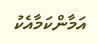އަމާންކަމާއެކު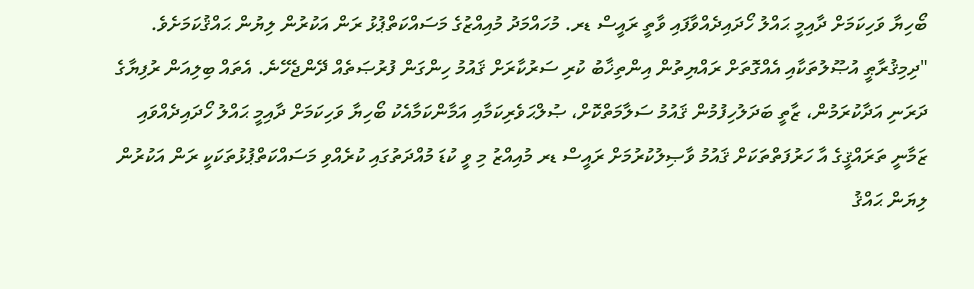ބޯހިޔާ ވަހިކަމަށް ދާއިމީ ޙައްލު ހޯދައިދެއްވާފައި ވާތީ ރައީސް ޑރ. މުހައްމަދު މުއިއްޒުގެ މަސައްކަތްޕުޅު ރަން އަކުރުން ލިޔުން ޙައްޤުކަމަށެވެ.
"ދިމިޤުރާޠީ އުޞޫލުތަކާއި އެއްގޮތަށް ރައްޔިތުން އިންތިޚާބު ކުރި ސަރުކާރަށް ޤައުމު ހިންގަން ފުރުޞަތެއް ދޭންޖެހޭނެ. އެތައް ބިލިއަން ރުފިޔާގެ ދަރަނި އަދާކުރަމުން، ޒާތީ ބަދަލުހިފުމުން ޤައުމު ސަލާމަތްކޮށް، ޞުލްޙަވެރިކަމާއި އަމާންކަމާއެކު ބޯހިޔާ ވަހިކަމަށް ދާއިމީ ޙައްލު ހޯދައިދެއްވައި ޒަމާނީ ތަރައްޤީގެ އާ ހަރުފަތްތަކަށް ޤައުމު ވާޞިލުކުރުމަށް ރައީސް ޑރ މުއިއްޒު މި ވީ ކުޑަ މުއްދަތުގައި ކުރެއްވި މަސައްކަތްޕުޅުތަކަކީ ރަން އަކުރުން ލިޔަން ޙައްޤު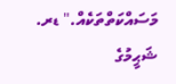މަސައްކަތްތަކެއް." ޑރ. ޝަޙީމުގެ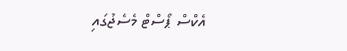އެކްސް ޕޯސްޓް މެސެޖުގައި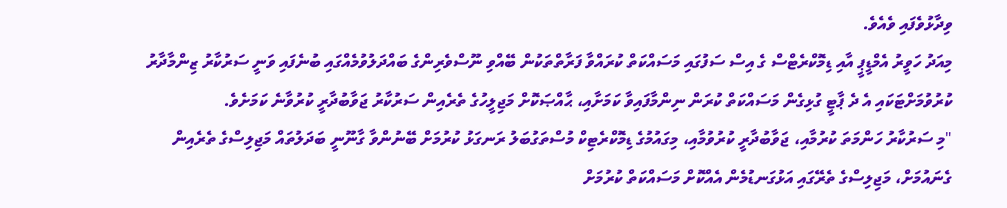ވިދާޅުވެފައި ވެއެވެ.
މިއަދު ހަވީރު އެމްޑީޕީ އާއި ޑިމޮކްރެޓްސް ގެ އިސް ސަފުގައި މަސައްކަތް ކުރައްވާ ފަރާތްތަކުން ބޭއްވި ނޫސްވެރިންގެ ބައްދަލުވުމެއްގައި ބުނެފައި ވަނީ ސަރުކާރު ޒިންމާދާރު ކުރުވުމަށްޓަކައި އެ ދެ ޕާޓީ ގުޅިގެން މަސައްކަތް ކުރަން ނިންމާފައިވާ ކަމަށާއި، ޙާއްޞަކޮށް މަޖިލީހުގެ ތެރެއިން ސަރުކާރު ޖަވާބުދާރީ ކުރުވާނެ ކަމަށެވެ.
"މި ސަރުކާރު ހަންމަތަ ކުރުމާއި، ޖަވާބުދާރީ ކުރުވުމާއި، މިގައުމުގެ ޑިމޮކްރެޓިކް މުސްތަގުބަލު ރަނގަޅު ކުރުމަށް ބޭނުންވާ ގާނޫނީ ބަދަލުތައް މަޖިލިސްގެ ތެރެއިން ގެނައުމަށް، މަޖިލިސްގެ ތެރޭގައި އަޅުގަނޑުމެން އެއްކޮށް މަސައްކަތް ކުރުމަށް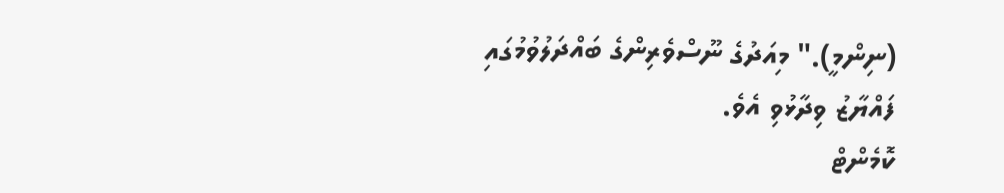(ނިންމީ)." މިއަދުގެ ނޫސްވެރިންގެ ބައްދަލުވުމުގައި ފައްޔާޒު ވިދާޅުވި އެވެ.
ކޮމެންޓް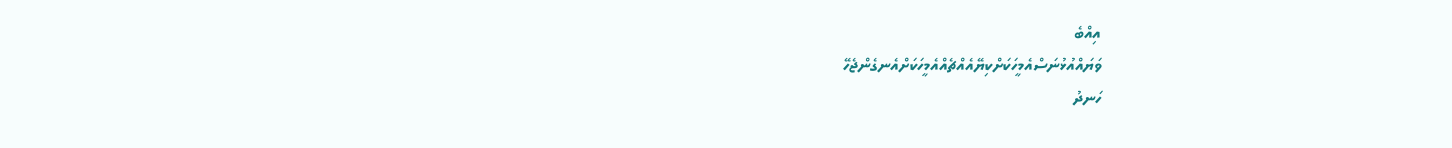އިއްބެ
ވަޔައްއުޅުނަސްއެމީހަކަށްކިޔޭއެއްޗެއްއެމީހަކަށްއެނގެންޖެހޭ
ހަނދު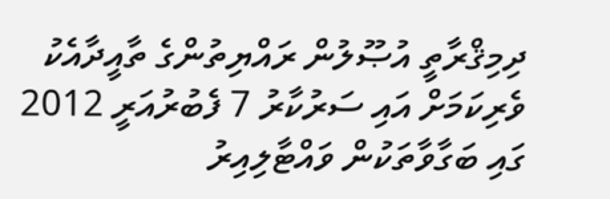ދިމިޤްރާތީ އުޞޫލުން ރައްޔިތުންގެ ތާއީދާއެކު ވެރިކަމަށް އައި ސަރުކާރު 7 ފެބުރުއަރީ 2012 ގައި ބަގާވާތަކުން ވައްޓާލިއިރު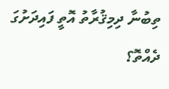ތިބުނާ ދިމިޤުރާތު އޮތީ ފައިދަށުގަ ދެއްތޮ؟